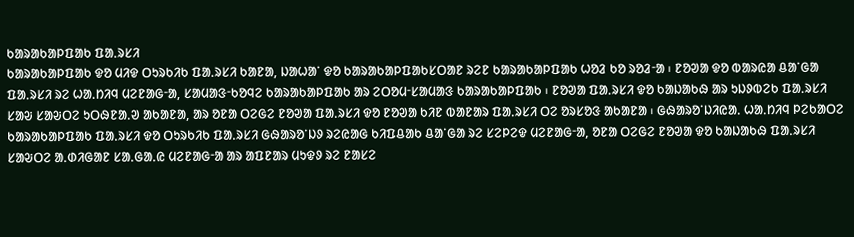ᱠᱟᱨᱟᱠᱟᱞᱯᱟᱠ ᱯᱟᱹᱨᱥᱤ
ᱠᱟᱨᱟᱠᱟᱞᱯᱟᱠ ᱫᱚ ᱢᱤᱫ ᱛᱩᱨᱠᱤᱠ ᱯᱟᱹᱨᱥᱤ ᱠᱟᱱᱟ, ᱡᱟᱦᱟᱸ ᱫᱚ ᱠᱟᱨᱟᱠᱟᱞᱯᱟᱠᱥᱛᱟᱱ ᱨᱮᱱ ᱠᱟᱨᱟᱠᱟᱞᱯᱟᱠ ᱦᱚᱲ ᱠᱚ ᱨᱚᱲᱼᱟ ᱾ ᱱᱚᱣᱟ ᱫᱚ ᱵᱟᱨᱭᱟ ᱪᱟᱸᱜᱟ ᱯᱟᱹᱨᱥᱤ ᱨᱮ ᱦᱟᱹᱴᱤᱧ ᱢᱮᱱᱟᱜᱼᱟ, ᱥᱟᱢᱟᱝᱼᱠᱚᱧᱮ ᱠᱟᱨᱟᱠᱟᱞᱯᱟᱠ ᱟᱨ ᱮᱛᱚᱢᱼᱥᱟᱢᱟᱝ ᱠᱟᱨᱟᱠᱟᱞᱯᱟᱠ ᱾ ᱱᱚᱣᱟ ᱯᱟᱹᱨᱥᱤ ᱫᱚ ᱠᱟᱡᱟᱠᱷ ᱟᱨ ᱩᱡᱽᱵᱮᱠ ᱯᱟᱹᱨᱥᱤ ᱥᱟᱶ ᱥᱟᱶᱛᱮ ᱩᱛᱷᱱᱟᱹᱣ ᱟᱠᱟᱱᱟ, ᱟᱨ ᱚᱱᱟ ᱛᱮᱜᱮ ᱱᱚᱣᱟ ᱯᱟᱹᱨᱥᱤ ᱫᱚ ᱱᱚᱣᱟ ᱠᱤᱱ ᱵᱟᱱᱟᱨ ᱯᱟᱹᱨᱥᱤ ᱛᱮ ᱚᱨᱥᱚᱝ ᱟᱠᱟᱱᱟ ᱾ ᱜᱷᱟᱨᱚᱸᱡᱤᱭᱟᱹ ᱦᱟᱹᱴᱤᱧ ᱞᱮᱠᱟᱛᱮ ᱠᱟᱨᱟᱠᱟᱞᱯᱟᱠ ᱯᱟᱹᱨᱥᱤ ᱫᱚ ᱛᱩᱨᱠᱤᱠ ᱯᱟᱹᱨᱥᱤ ᱜᱷᱟᱨᱚᱸᱡᱽ ᱨᱮᱭᱟᱜ ᱠᱤᱯᱪᱟᱠ ᱪᱟᱸᱜᱟ ᱨᱮ ᱥᱮᱞᱮᱫ ᱢᱮᱱᱟᱜᱼᱟ, ᱚᱱᱟ ᱛᱮᱜᱮ ᱱᱚᱣᱟ ᱫᱚ ᱠᱟᱡᱟᱠᱷ ᱯᱟᱹᱨᱥᱤ ᱥᱟᱶᱛᱮ ᱟᱹᱰᱤᱜᱟᱱ ᱥᱟᱹᱜᱟᱹᱭ ᱢᱮᱱᱟᱜᱼᱟ ᱟᱨ ᱟᱯᱱᱟᱨ ᱢᱩᱫᱽ ᱨᱮ ᱱᱟᱥᱮ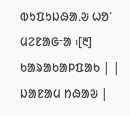ᱵᱩᱯᱩᱡᱷᱟᱹᱶ ᱦᱚᱸ ᱢᱮᱱᱟᱜᱼᱟ ᱾[᱓]
ᱠᱟᱨᱟᱠᱟᱞᱯᱟᱠ | |
ᱡᱟᱱᱟᱢ ᱴᱷᱟᱶ |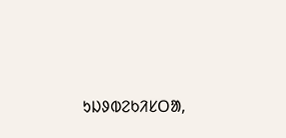ᱩᱡᱽᱵᱮᱠᱤᱥᱛᱟ,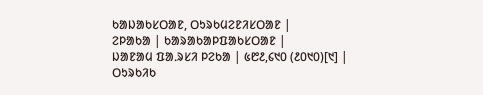ᱠᱟᱡᱟᱠᱥᱛᱟᱱ, ᱛᱩᱨᱠᱢᱮᱱᱤᱥᱛᱟᱱ |
ᱮᱞᱟᱠᱟ | ᱠᱟᱨᱟᱠᱟᱞᱯᱟᱠᱥᱛᱟᱱ |
ᱡᱟᱱᱟᱢ ᱯᱟᱹᱨᱥᱤ ᱞᱮᱠᱟ | ᱕᱘᱒,᱔᱑᱐ (᱒᱐᱑᱐)[᱑] |
ᱛᱩᱨᱠᱤᱠ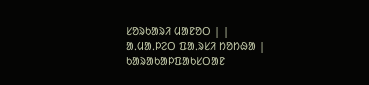ᱥᱚᱨᱠᱟᱨᱤ ᱢᱟᱱᱚᱛ | |
ᱟᱹᱢᱟᱹᱞᱮᱛ ᱯᱟᱹᱨᱥᱤ ᱴᱚᱴᱷᱟ | ᱠᱟᱨᱟᱠᱟᱞᱯᱟᱠᱥᱛᱟᱱ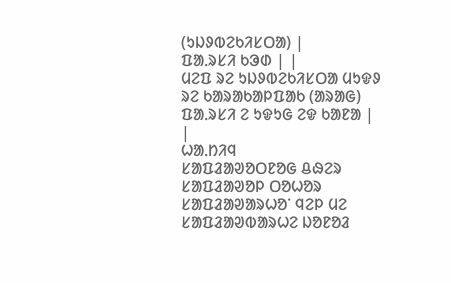(ᱩᱡᱽᱵᱮᱠᱤᱥᱛᱟ) |
ᱯᱟᱹᱨᱥᱤ ᱠᱳᱰ | |
ᱢᱮᱯ ᱨᱮ ᱩᱡᱽᱵᱮᱠᱤᱥᱛᱟ ᱢᱩᱫᱽ ᱨᱮ ᱠᱟᱨᱟᱠᱟᱞᱯᱟᱠ (ᱟᱨᱟᱜ) ᱯᱟᱹᱨᱥᱤ ᱮ ᱩᱫᱩᱜ ᱮᱫ ᱠᱟᱱᱟ | |
ᱦᱟᱹᱴᱤᱧ
ᱥᱟᱯᱲᱟᱣᱚᱛᱱᱚᱜ ᱪᱷᱮᱨ
ᱥᱟᱯᱲᱟᱣᱚᱞ ᱛᱚᱦᱚᱨ
ᱥᱟᱯᱲᱟᱣᱟᱨᱦᱚᱸ ᱧᱮᱞ ᱢᱮ
ᱥᱟᱯᱲᱟᱣᱵᱟᱨᱦᱮ ᱡᱚᱱᱚᱲ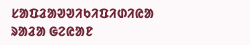ᱥᱟᱯᱲᱟᱣᱣᱤᱠᱤᱯᱤᱰᱤᱭᱟ ᱨᱟᱲᱟ ᱜᱮᱭᱟᱱ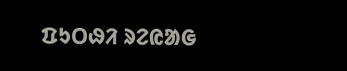ᱯᱩᱛᱷᱤ ᱨᱮᱭᱟᱜ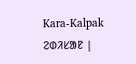Kara-Kalpak ᱮᱰᱤᱥᱟᱱ |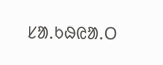ᱥᱟᱹᱠᱷᱭᱟᱹᱛ